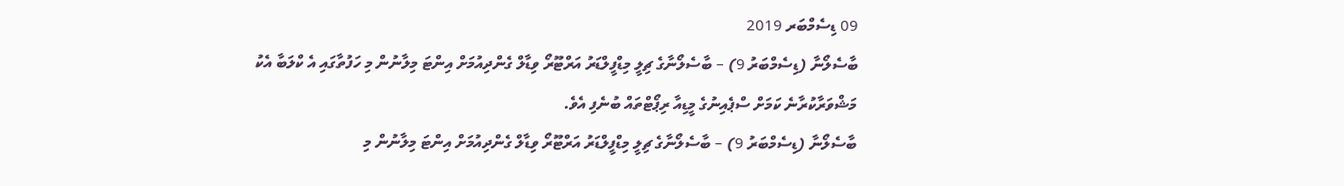09 ޑިސެމްބަރ 2019
ބާސެލޯނާ (ޑިސެމްބަރު 9) – ބާސެލޯނާގެ ޗިލީ މިޑްފީލްޑަރު އަރްޓޫރޯ ވިޑާލް ގެންދިއުމަށް އިންޓަ މިލާނުން މި ހަފުތާގައި އެ ކްލަބާ އެކު މަޝްވަރާކުރާނެ ކަމަށް ސްޕެއިނުގެ މީޑިއާ ރިޕޯޓްތައް ބުނެފި އެވެ.
ބާސެލޯނާ (ޑިސެމްބަރު 9) – ބާސެލޯނާގެ ޗިލީ މިޑްފީލްޑަރު އަރްޓޫރޯ ވިޑާލް ގެންދިއުމަށް އިންޓަ މިލާނުން މި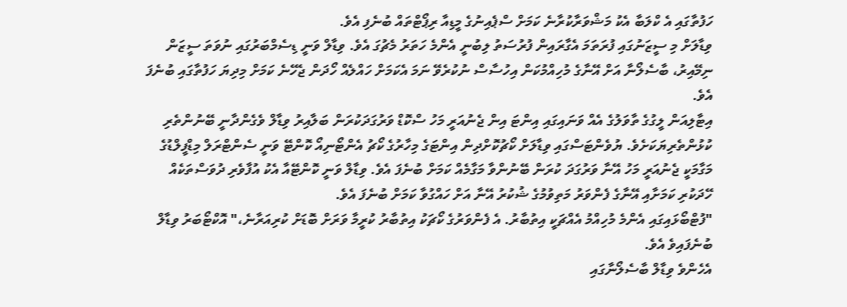ހަފުތާގައި އެ ކްލަބާ އެކު މަޝްވަރާކުރާނެ ކަމަށް ސްޕެއިނުގެ މީޑިއާ ރިޕޯޓްތައް ބުނެފި އެވެ.
ވިޑާލަށް މި ސީޒަނުގައި ފުރަތަމަ އެގާރައިން ފުރުސަތު ލިބުނީ އެންމެ ހަތަރު މެޗުގަ އެވެ. ވިޑާލް ވަނީ ޑިސެމްބަރުގައި ނުވަތަ ސީޒަން ނިމޭއިރު، ބާސެލޯނާ އަށް އޭނާގެ މުހިއްމުކަން އިހުސާސް ނުކުރެވޭ ނަމަ އެކަމަށް ހައްލެއް ހޯދަން ޖެހޭނެ ކަމަށް މިދިޔަ ހަފުތާގައި ބުނެފަ އެވެ.
އިޓާލިއަން ލީގުގެ ތާވަލުގެ އެއް ވަނައިގައި އިންޓަ އިން ޖެނުއަރީ މަހު ސްކޮޑް ވަރުގަދަކުރަން ބަލާއިރު ވިޑާލް ވެގެންދާނީ ބޭނުންތެރި ކުޅުންތެރިޔަކަށެވެ. ޔުވެންޓަސްގައި ވިޑާލަށް ކޯޗުކޮށްދިން އިންޓަގެ މިހާރުގެ ކޯޗު އެންޓޯނިއޯ ކޮންޓޭ ވަނީ ސެންޓްރަލް މިޑްފީލްޑުގެ މަގާމަކީ ޖެނުއަރީ މަހު އޭނާ ވަރުގަދަ ކުރަން ބޭނުންވާ މަގާމެއް ކަމަށް ބުނެފަ އެވެ. ވިޑާލް ވަނީ ކޮންޓޭއާ އެކު އުފާވެރި ދުވަސްތަކެއް ހޭދަކުރި ކަމަށާއި އޭނާގެ ފެންވަރު މަތިވުމުގެ ޝުކުރު އޭނާ އަށް ހައްގުވާ ކަމަށް ބުނެފަ އެވެ.
"ފުޓްބޯޅައިގައި އެންމެ މުހިއްމު އެއްޗަކީ އިތުބާރު. އެ ފެންވަރުގެ ކޯޗަކު އިތުބާރު ކުރީމާ ވަރަށް ބޮޑަށް ކުރިއަރާނެ،" އޮކްޓޯބަރު ވިޑާލް ބުނެފައިވެ އެވެ.
އެހެންވެ ވިޑާލް ބާސެލޯނާގައި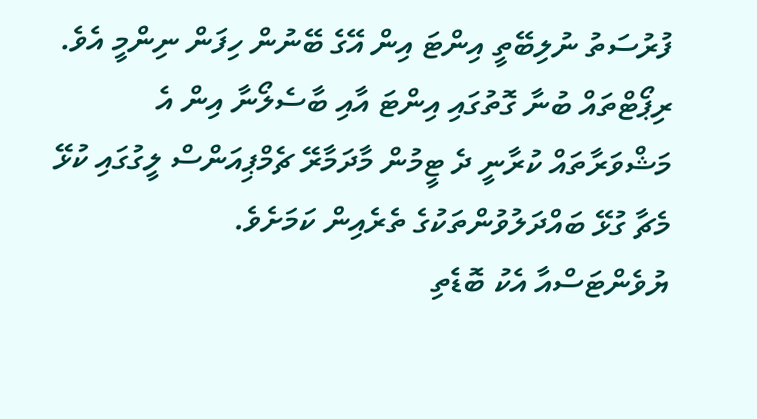ފުރުސަތު ނުލިބޭތީ އިންޓަ އިން އޭގެ ބޭނުން ހިފަން ނިންމީ އެވެ. ރިޕޯޓްތައް ބުނާ ގޮތުގައި އިންޓަ އާއި ބާސެލޯނާ އިން އެ މަޝްވަރާތައް ކުރާނީ ދެ ޓީމުން މާދަމާރޭ ޗެމްޕިއަންސް ލީގުގައި ކުޅޭ މެޗާ ގުޅޭ ބައްދަލުވުންތަކުގެ ތެރެއިން ކަމަށެވެ.
ޔުވެންޓަސްއާ އެކު ބޮޑެތި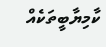ކާމިޔާބީތަކެއް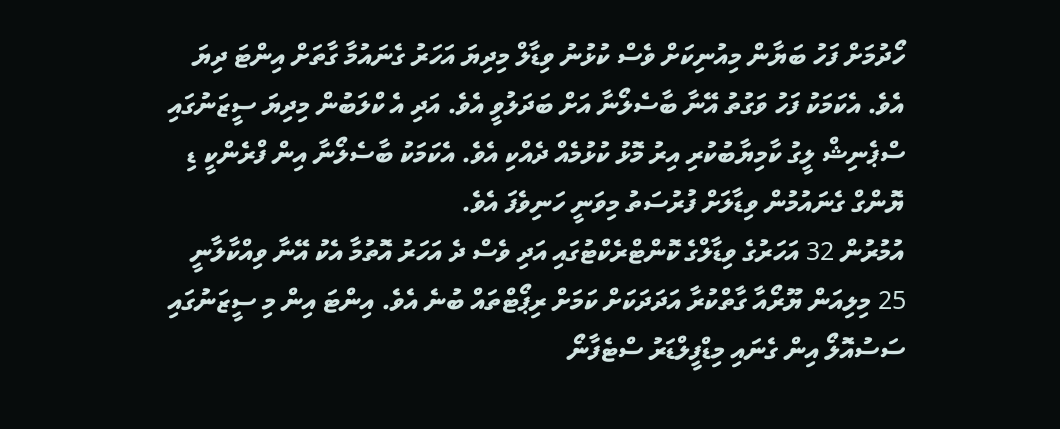ހޯދުމަށް ފަހު ބަޔާން މިއުނިކަށް ވެސް ކުޅުނު ވިޑާލް މިދިޔަ އަހަރު ގެނައުމާ ގާތަށް އިންޓަ ދިޔަ އެވެ. އެކަމަކު ފަހު ވަގުތު އޭނާ ބާސެލޯނާ އަށް ބަދަލުވީ އެވެ. އަދި އެ ކްލަބުން މިދިޔަ ސީޒަނުގައި ސްޕެނިޝް ލީގު ކާމިޔާބުކުރި އިރު މޮޅު ކުޅުމެއް ދެއްކި އެވެ. އެކަމަކު ބާސެލޯނާ އިން ފްރެންކީ ޑި ޔޮންގް ގެނައުމުން ވިޑާލަށް ފުރުސަތު މިވަނީ ހަނިވެފަ އެވެ.
އުމުރުން 32 އަހަރުގެ ވިޑާލްގެ ކޮންޓްރެކްޓުގައި އަދި ވެސް ދެ އަހަރު އޮތުމާ އެކު އޭނާ ވިއްކާލާނީ 25 މިލިއަން ޔޫރޯއާ ގާތްކުރާ އަދަދަކަށް ކަމަށް ރިޕޯޓްތައް ބުނެ އެވެ. އިންޓަ އިން މި ސީޒަނުގައި ސަސުއޮލޯ އިން ގެނައި މިޑްފީލްޑަރު ސްޓެފާނޯ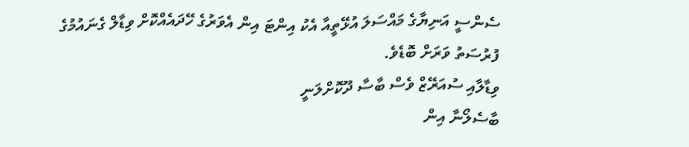ސެންސީ އަނިޔާގެ މައްސަލަ އުޅޭތީއާ އެކު އިންޓަ އިން އެވަރުގެ ހޭދައެއްކޮށް ވިޑާލް ގެނައުމުގެ ފުރުސަތު ވަރަށް ބޮޑެވެ.
ވިޑާލާއި ސުއަރޭޒް ވެސް ބާސާ ދޫކޮށްލަނީ
ބާސެލޯނާ އިން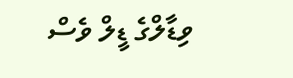ވިޑާލްގެ ޑީލް ވެސް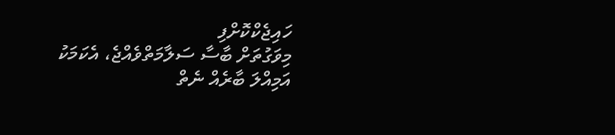ހައިޖެކްކޮށްފި
މިވަގުތަށް ބާސާ ސަލާމަތްވެއްޖެ، އެކަމަކު އަމިއްލަ ބާރެއް ނެތް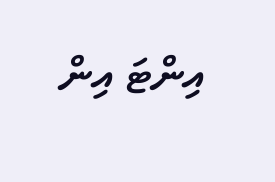އިންޓަ އިން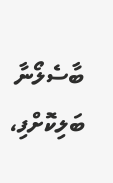ބާސެލޯނާ ބަލިކޮށްފި،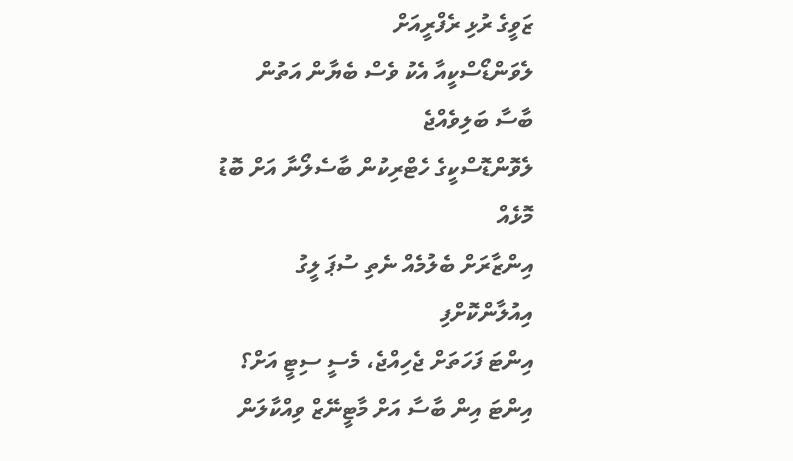ޒަވީގެ ރުޅި ރެފްރީއަށް
ލެވަންޑޯސްކީއާ އެކު ވެސް ބެޔާން އަތުން ބާސާ ބަލިވެއްޖެ
ލެވޮންޑޮސްކީގެ ހެޓްރިކުން ބާސެލޯނާ އަށް ބޮޑު މޮޅެއް
އިންޒާރަށް ބެލުމެއް ނެތި ސުޕަ ލީގު އިއުލާންކޮށްފި
އިންޓަ ފަހަތަށް ޖެހިއްޖެ، މެސީ ސިޓީ އަށް؟
އިންޓަ އިން ބާސާ އަށް މާޓީނޭޒް ވިއްކާލަން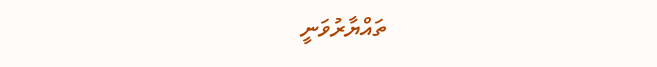ތައްޔާރުވަނީ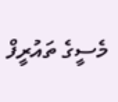މެސީގެ ތައުރީފް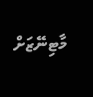މާޓިނޭޒަށް